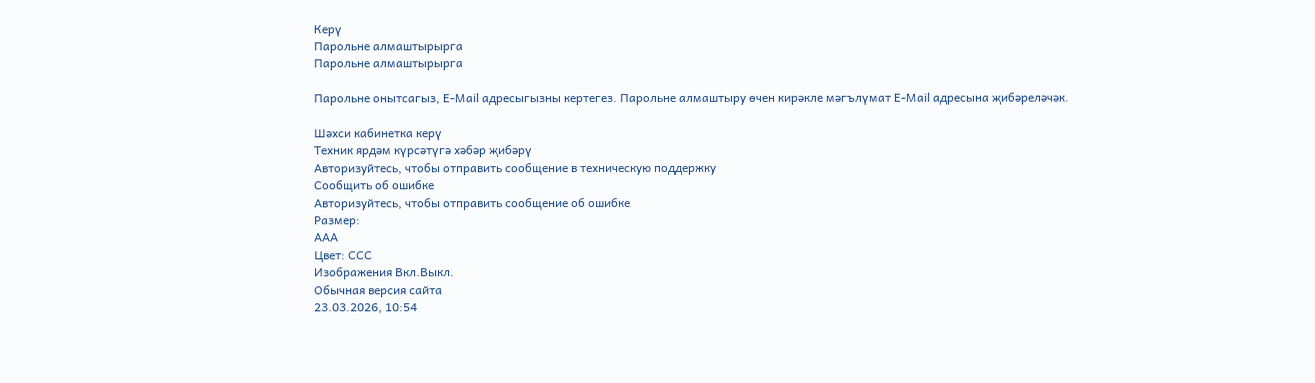Керү
Парольне алмаштырырга
Парольне алмаштырырга

Парольне онытсагыз, E-Mail адресыгызны кертегез. Парольне алмаштыру өчен кирәкле мәгълүмат E-Mail адресына җибәреләчәк.

Шәхси кабинетка керү
Техник ярдәм күрсәтүгә хәбәр җибәрү
Авторизуйтесь, чтобы отправить сообщение в техническую поддержку
Сообщить об ошибке
Авторизуйтесь, чтобы отправить сообщение об ошибке
Размер:
AAA
Цвет: CCC
Изображения Вкл.Выкл.
Обычная версия сайта
23.03.2026, 10:54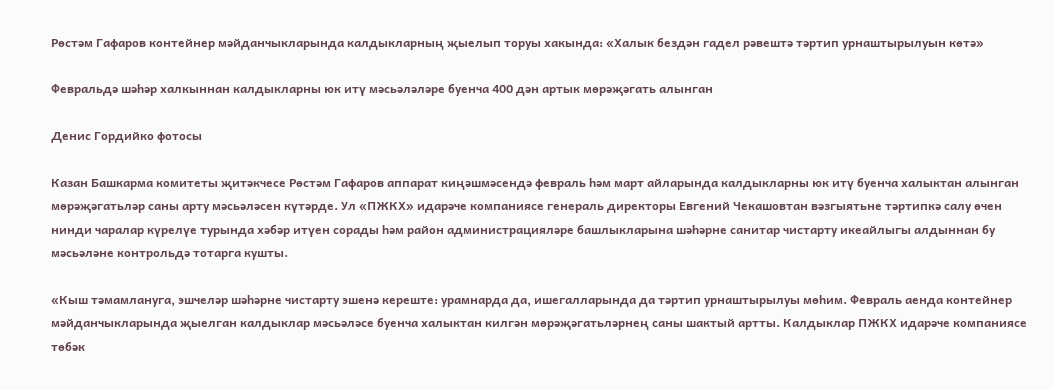Рөстәм Гафаров контейнер мәйданчыкларында калдыкларның җыелып торуы хакында: «Халык бездән гадел рәвештә тәртип урнаштырылуын көтә»

Февральдә шәһәр халкыннан калдыкларны юк итү мәсьәләләре буенча 400 дән артык мөрәҗәгать алынган

Денис Гордийко фотосы

Казан Башкарма комитеты җитәкчесе Рөстәм Гафаров аппарат киңәшмәсендә февраль һәм март айларында калдыкларны юк итү буенча халыктан алынган мөрәҗәгатьләр саны арту мәсьәләсен күтәрде. Ул «ПЖКХ» идарәче компаниясе генераль директоры Евгений Чекашовтан вәзгыятьне тәртипкә салу өчен нинди чаралар күрелүе турында хәбәр итүен сорады һәм район администрацияләре башлыкларына шәһәрне санитар чистарту икеайлыгы алдыннан бу мәсьәләне контрольдә тотарга кушты.

«Кыш тәмамлануга, эшчеләр шәһәрне чистарту эшенә кереште: урамнарда да, ишегалларында да тәртип урнаштырылуы мөһим. Февраль аенда контейнер мәйданчыкларында җыелган калдыклар мәсьәләсе буенча халыктан килгән мөрәҗәгатьләрнең саны шактый артты. Калдыклар ПЖКХ идарәче компаниясе төбәк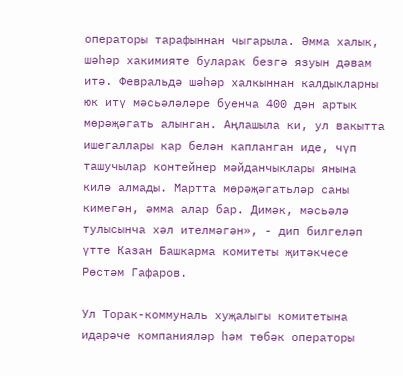операторы тарафыннан чыгарыла. Әмма халык, шәһәр хакимияте буларак безгә язуын дәвам итә. Февральдә шәһәр халкыннан калдыкларны юк итү мәсьәләләре буенча 400 дән артык мөрәҗәгать алынган. Аңлашыла ки, ул вакытта ишегаллары кар белән капланган иде, чүп ташучылар контейнер мәйданчыклары янына килә алмады. Мартта мөрәҗәгатьләр саны кимегән, әмма алар бар. Димәк, мәсьәлә тулысынча хәл ителмәгән», - дип билгеләп үтте Казан Башкарма комитеты җитәкчесе Рөстәм Гафаров.

Ул Торак-коммуналь хуҗалыгы комитетына идарәче компанияләр һәм төбәк операторы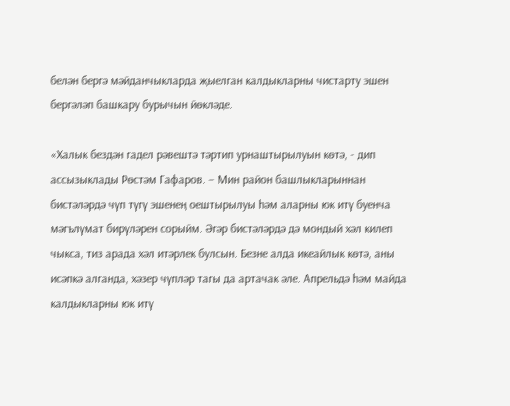белән бергә мәйданчыкларда җыелган калдыкларны чистарту эшен бергәләп башкару бурычын йөкләде.

«Халык бездән гадел рәвештә тәртип урнаштырылуын көтә, - дип ассызыклады Рөстәм Гафаров. – Мин район башлыкларыннан бистәләрдә чүп түгү эшенең оештырылуы һәм аларны юк итү буенча мәгълүмат бирүләрен сорыйм. Әгәр бистәләрдә дә мондый хәл килеп чыкса, тиз арада хәл итәрлек булсын. Безне алда икеайлык көтә, аны исәпкә алганда, хәзер чүпләр тагы да артачак әле. Апрельдә һәм майда калдыкларны юк итү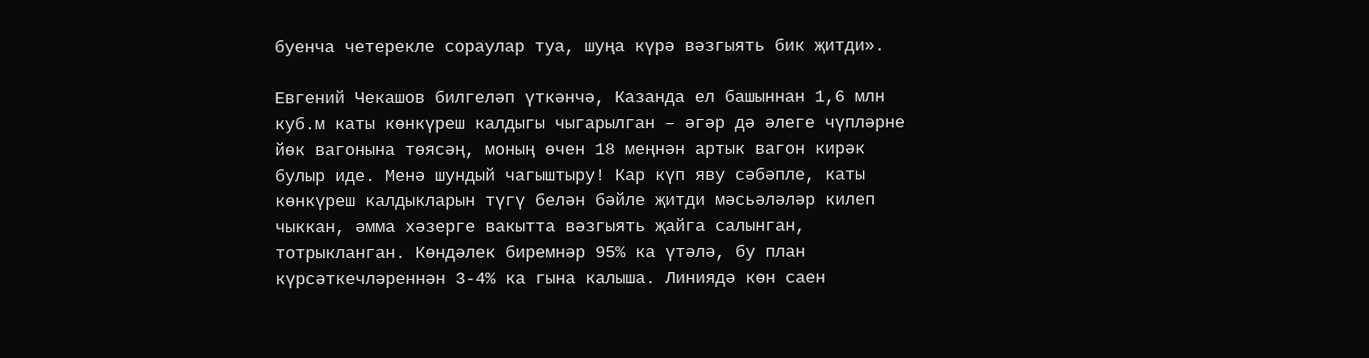буенча четерекле сораулар туа, шуңа күрә вәзгыять бик җитди».

Евгений Чекашов билгеләп үткәнчә, Казанда ел башыннан 1,6 млн куб.м каты көнкүреш калдыгы чыгарылган – әгәр дә әлеге чүпләрне йөк вагонына төясәң, моның өчен 18 меңнән артык вагон кирәк булыр иде. Менә шундый чагыштыру! Кар күп яву сәбәпле, каты көнкүреш калдыкларын түгү белән бәйле җитди мәсьәләләр килеп чыккан, әмма хәзерге вакытта вәзгыять җайга салынган, тотрыкланган. Көндәлек биремнәр 95% ка үтәлә, бу план күрсәткечләреннән 3-4% ка гына калыша. Линиядә көн саен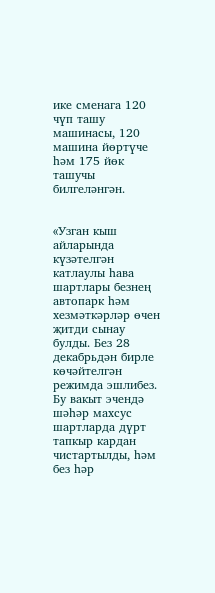ике сменага 120 чүп ташу машинасы, 120 машина йөртүче һәм 175 йөк ташучы билгеләнгән.


«Узган кыш айларында күзәтелгән катлаулы һава шартлары безнең автопарк һәм хезмәткәрләр өчен җитди сынау булды. Без 28 декабрьдән бирле көчәйтелгән режимда эшлибез. Бу вакыт эчендә шәһәр махсус шартларда дүрт тапкыр кардан чистартылды, һәм без һәр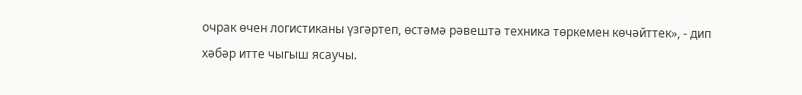очрак өчен логистиканы үзгәртеп, өстәмә рәвештә техника төркемен көчәйттек», - дип хәбәр итте чыгыш ясаучы.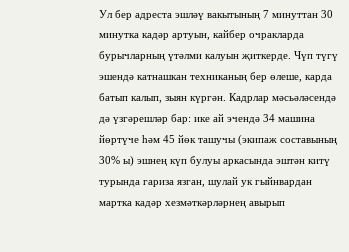Ул бер адреста эшләү вакытының 7 минуттан 30 минутка кадәр артуын, кайбер очракларда бурычларның үтәлми калуын җиткерде. Чүп түгү эшендә катнашкан техниканың бер өлеше, карда батып калып, зыян күргән. Кадрлар мәсьәләсендә дә үзгәрешләр бар: ике ай эчендә 34 машина йөртүче һәм 45 йөк ташучы (экипаж составының 30% ы) эшнең күп булуы аркасында эштән китү турында гариза язган, шулай ук гыйнвардан мартка кадәр хезмәткәрләрнең авырып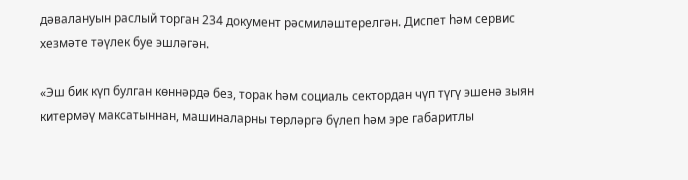дәвалануын раслый торган 234 документ рәсмиләштерелгән. Диспет һәм сервис хезмәте тәүлек буе эшләгән.

«Эш бик күп булган көннәрдә без, торак һәм социаль сектордан чүп түгү эшенә зыян китермәү максатыннан, машиналарны төрләргә бүлеп һәм эре габаритлы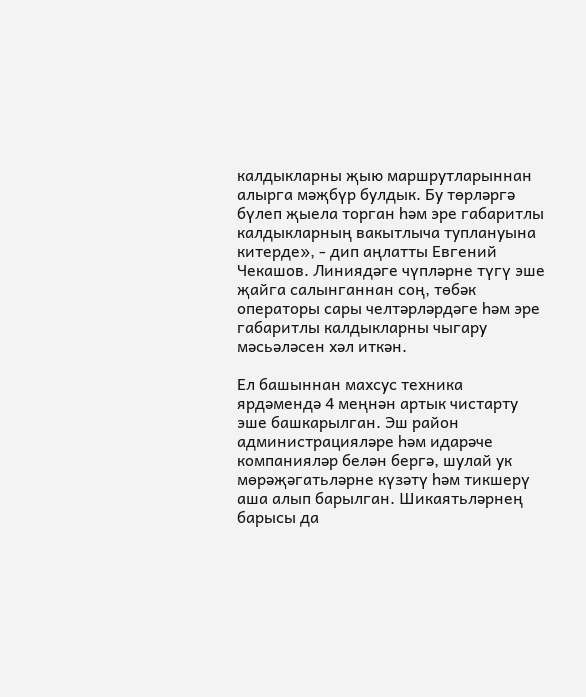калдыкларны җыю маршрутларыннан алырга мәҗбүр булдык. Бу төрләргә бүлеп җыела торган һәм эре габаритлы калдыкларның вакытлыча туплануына китерде», - дип аңлатты Евгений Чекашов. Линиядәге чүпләрне түгү эше җайга салынганнан соң, төбәк операторы сары челтәрләрдәге һәм эре габаритлы калдыкларны чыгару мәсьәләсен хәл иткән.

Ел башыннан махсус техника ярдәмендә 4 меңнән артык чистарту эше башкарылган. Эш район администрацияләре һәм идарәче компанияләр белән бергә, шулай ук мөрәҗәгатьләрне күзәтү һәм тикшерү аша алып барылган. Шикаятьләрнең барысы да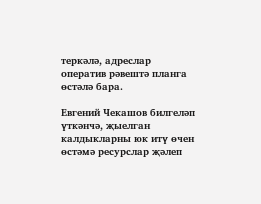теркәлә, адреслар оператив рәвештә планга өстәлә бара.

Евгений Чекашов билгеләп үткәнчә, җыелган калдыкларны юк итү өчен өстәмә ресурслар җәлеп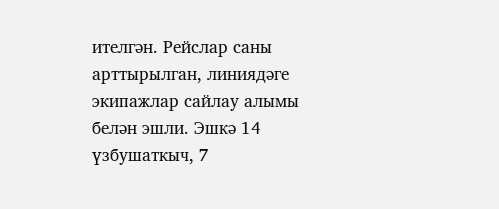ителгән. Рейслар саны арттырылган, линиядәге экипажлар сайлау алымы белән эшли. Эшкә 14 үзбушаткыч, 7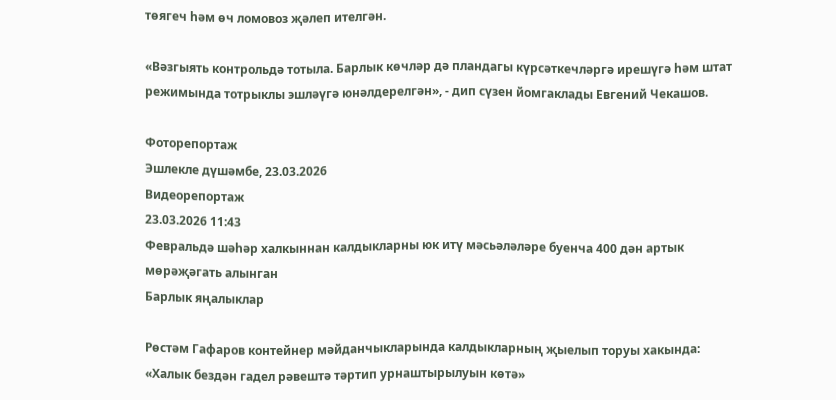төягеч һәм өч ломовоз җәлеп ителгән.

«Вәзгыять контрольдә тотыла. Барлык көчләр дә пландагы күрсәткечләргә ирешүгә һәм штат режимында тотрыклы эшләүгә юнәлдерелгән», - дип сүзен йомгаклады Евгений Чекашов.

Фоторепортаж
Эшлекле дүшәмбе, 23.03.2026
Видеорепортаж
23.03.2026 11:43
Февральдә шәһәр халкыннан калдыкларны юк итү мәсьәләләре буенча 400 дән артык мөрәҗәгать алынган
Барлык яңалыклар

Рөстәм Гафаров контейнер мәйданчыкларында калдыкларның җыелып торуы хакында: «Халык бездән гадел рәвештә тәртип урнаштырылуын көтә»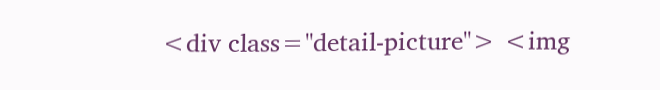<div class="detail-picture"> <img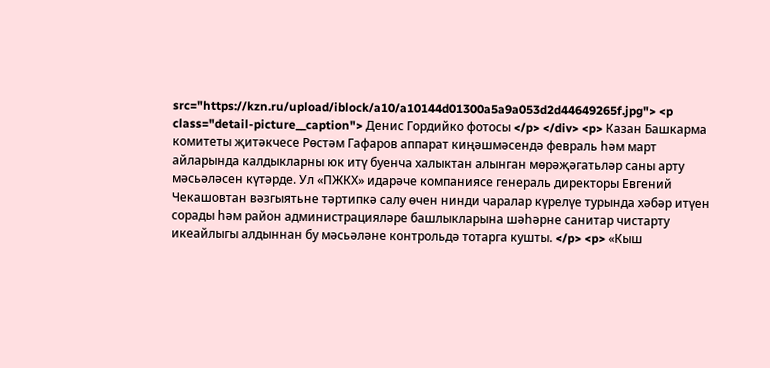src="https://kzn.ru/upload/iblock/a10/a10144d01300a5a9a053d2d44649265f.jpg"> <p class="detail-picture__caption"> Денис Гордийко фотосы </p> </div> <p> Казан Башкарма комитеты җитәкчесе Рөстәм Гафаров аппарат киңәшмәсендә февраль һәм март айларында калдыкларны юк итү буенча халыктан алынган мөрәҗәгатьләр саны арту мәсьәләсен күтәрде. Ул «ПЖКХ» идарәче компаниясе генераль директоры Евгений Чекашовтан вәзгыятьне тәртипкә салу өчен нинди чаралар күрелүе турында хәбәр итүен сорады һәм район администрацияләре башлыкларына шәһәрне санитар чистарту икеайлыгы алдыннан бу мәсьәләне контрольдә тотарга кушты. </p> <p> «Кыш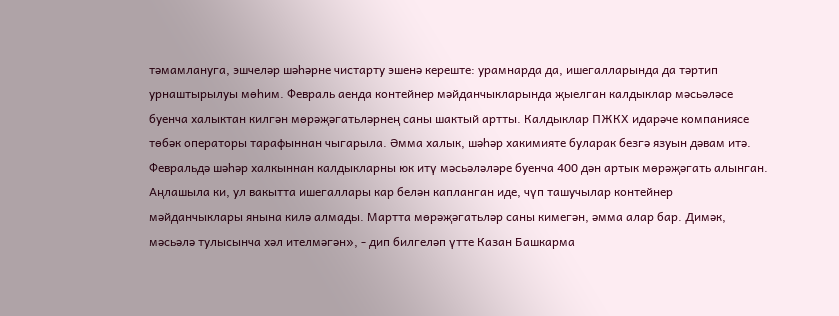тәмамлануга, эшчеләр шәһәрне чистарту эшенә кереште: урамнарда да, ишегалларында да тәртип урнаштырылуы мөһим. Февраль аенда контейнер мәйданчыкларында җыелган калдыклар мәсьәләсе буенча халыктан килгән мөрәҗәгатьләрнең саны шактый артты. Калдыклар ПЖКХ идарәче компаниясе төбәк операторы тарафыннан чыгарыла. Әмма халык, шәһәр хакимияте буларак безгә язуын дәвам итә. Февральдә шәһәр халкыннан калдыкларны юк итү мәсьәләләре буенча 400 дән артык мөрәҗәгать алынган. Аңлашыла ки, ул вакытта ишегаллары кар белән капланган иде, чүп ташучылар контейнер мәйданчыклары янына килә алмады. Мартта мөрәҗәгатьләр саны кимегән, әмма алар бар. Димәк, мәсьәлә тулысынча хәл ителмәгән», - дип билгеләп үтте Казан Башкарма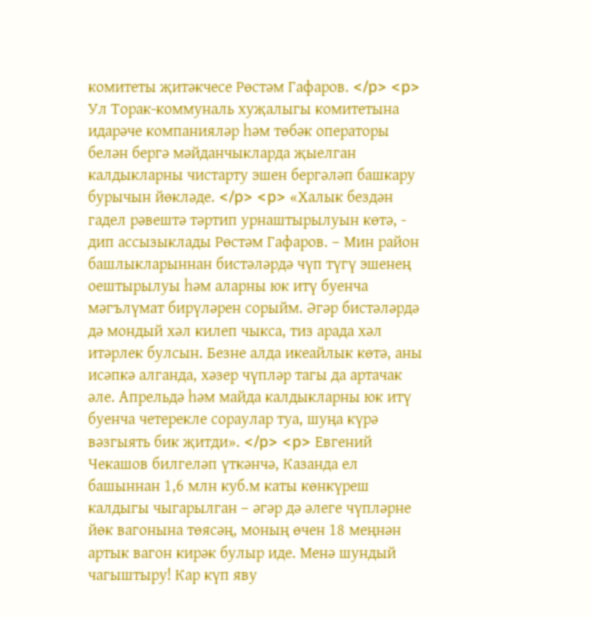комитеты җитәкчесе Рөстәм Гафаров. </p> <p> Ул Торак-коммуналь хуҗалыгы комитетына идарәче компанияләр һәм төбәк операторы белән бергә мәйданчыкларда җыелган калдыкларны чистарту эшен бергәләп башкару бурычын йөкләде. </p> <p> «Халык бездән гадел рәвештә тәртип урнаштырылуын көтә, - дип ассызыклады Рөстәм Гафаров. – Мин район башлыкларыннан бистәләрдә чүп түгү эшенең оештырылуы һәм аларны юк итү буенча мәгълүмат бирүләрен сорыйм. Әгәр бистәләрдә дә мондый хәл килеп чыкса, тиз арада хәл итәрлек булсын. Безне алда икеайлык көтә, аны исәпкә алганда, хәзер чүпләр тагы да артачак әле. Апрельдә һәм майда калдыкларны юк итү буенча четерекле сораулар туа, шуңа күрә вәзгыять бик җитди». </p> <p> Евгений Чекашов билгеләп үткәнчә, Казанда ел башыннан 1,6 млн куб.м каты көнкүреш калдыгы чыгарылган – әгәр дә әлеге чүпләрне йөк вагонына төясәң, моның өчен 18 меңнән артык вагон кирәк булыр иде. Менә шундый чагыштыру! Кар күп яву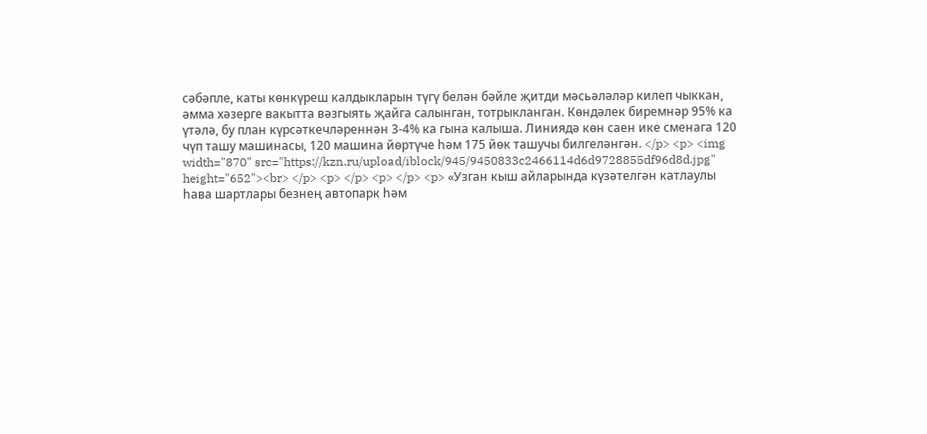сәбәпле, каты көнкүреш калдыкларын түгү белән бәйле җитди мәсьәләләр килеп чыккан, әмма хәзерге вакытта вәзгыять җайга салынган, тотрыкланган. Көндәлек биремнәр 95% ка үтәлә, бу план күрсәткечләреннән 3-4% ка гына калыша. Линиядә көн саен ике сменага 120 чүп ташу машинасы, 120 машина йөртүче һәм 175 йөк ташучы билгеләнгән. </p> <p> <img width="870" src="https://kzn.ru/upload/iblock/945/9450833c2466114d6d9728855df96d8d.jpg" height="652"><br> </p> <p> </p> <p> </p> <p> «Узган кыш айларында күзәтелгән катлаулы һава шартлары безнең автопарк һәм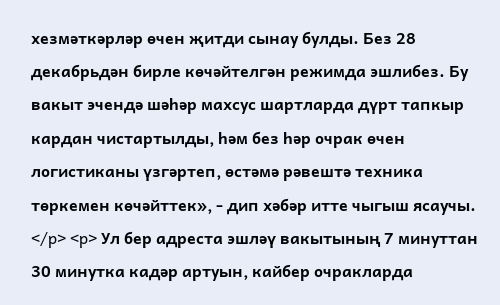хезмәткәрләр өчен җитди сынау булды. Без 28 декабрьдән бирле көчәйтелгән режимда эшлибез. Бу вакыт эчендә шәһәр махсус шартларда дүрт тапкыр кардан чистартылды, һәм без һәр очрак өчен логистиканы үзгәртеп, өстәмә рәвештә техника төркемен көчәйттек», - дип хәбәр итте чыгыш ясаучы. </p> <p> Ул бер адреста эшләү вакытының 7 минуттан 30 минутка кадәр артуын, кайбер очракларда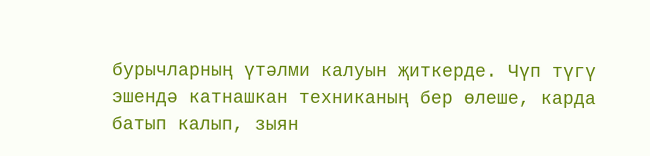бурычларның үтәлми калуын җиткерде. Чүп түгү эшендә катнашкан техниканың бер өлеше, карда батып калып, зыян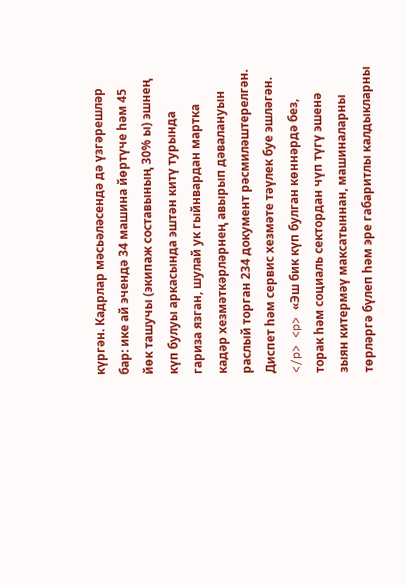күргән. Кадрлар мәсьәләсендә дә үзгәрешләр бар: ике ай эчендә 34 машина йөртүче һәм 45 йөк ташучы (экипаж составының 30% ы) эшнең күп булуы аркасында эштән китү турында гариза язган, шулай ук гыйнвардан мартка кадәр хезмәткәрләрнең авырып дәвалануын раслый торган 234 документ рәсмиләштерелгән. Диспет һәм сервис хезмәте тәүлек буе эшләгән. </p> <p> «Эш бик күп булган көннәрдә без, торак һәм социаль сектордан чүп түгү эшенә зыян китермәү максатыннан, машиналарны төрләргә бүлеп һәм эре габаритлы калдыкларны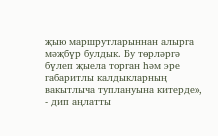җыю маршрутларыннан алырга мәҗбүр булдык. Бу төрләргә бүлеп җыела торган һәм эре габаритлы калдыкларның вакытлыча туплануына китерде», - дип аңлатты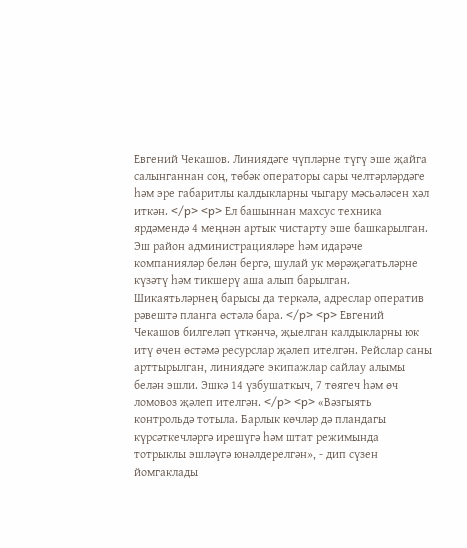Евгений Чекашов. Линиядәге чүпләрне түгү эше җайга салынганнан соң, төбәк операторы сары челтәрләрдәге һәм эре габаритлы калдыкларны чыгару мәсьәләсен хәл иткән. </p> <p> Ел башыннан махсус техника ярдәмендә 4 меңнән артык чистарту эше башкарылган. Эш район администрацияләре һәм идарәче компанияләр белән бергә, шулай ук мөрәҗәгатьләрне күзәтү һәм тикшерү аша алып барылган. Шикаятьләрнең барысы да теркәлә, адреслар оператив рәвештә планга өстәлә бара. </p> <p> Евгений Чекашов билгеләп үткәнчә, җыелган калдыкларны юк итү өчен өстәмә ресурслар җәлеп ителгән. Рейслар саны арттырылган, линиядәге экипажлар сайлау алымы белән эшли. Эшкә 14 үзбушаткыч, 7 төягеч һәм өч ломовоз җәлеп ителгән. </p> <p> «Вәзгыять контрольдә тотыла. Барлык көчләр дә пландагы күрсәткечләргә ирешүгә һәм штат режимында тотрыклы эшләүгә юнәлдерелгән», - дип сүзен йомгаклады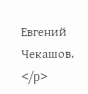Евгений Чекашов. </p>